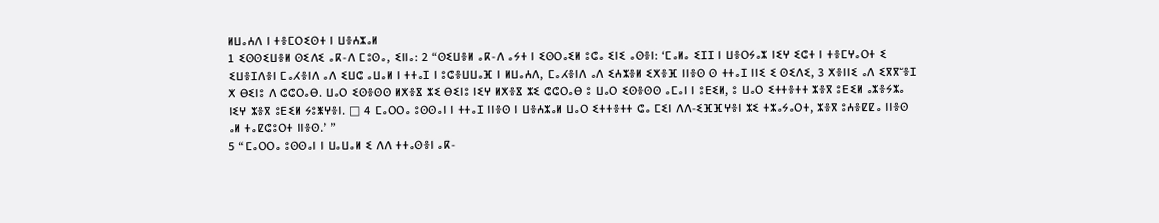ⵍⵡⴰⵄⴷ ⵏ ⵜⴻⵎⵔⵉⵙⵜ ⵏ ⵡⴻⵄⵣⴰⵍ
1 ⵉⵙⵙⵉⵡⴻⵍ ⵙⵉⴷⵉ ⴰⴽ-ⴷ ⵎⵓⵙⴰ, ⵉⵏⵏⴰ: 2 “ⵙⵉⵡⴻⵍ ⴰⴽ-ⴷ ⴰⵢⵜ ⵏ ⵉⵙⵔⴰⵉⵍ ⵓⵛⴰ ⵉⵏⵉ ⴰⵙⴻⵏ: ‘ⵎⴰⵍⴰ ⵉⵊⵊ ⵏ ⵡⴻⵔⵢⴰⵣ ⵏⵉⵖ ⵉⵛⵜ ⵏ ⵜⴻⵎⵖⴰⵔⵜ ⵉ ⵉⵡⴻⵊⴷⴻⵏ ⵎⴰⵃⴻⵏⴷ ⴰⴷ ⵉⵡⵛ ⴰⵡⴰⵍ ⵏ ⵜⵜⴰⵊ ⵏ ⵓⵛⴻⵡⵡⴰⴼ ⵏ ⵍⵡⴰⵄⴷ, ⵎⴰⵃⴻⵏⴷ ⴰⴷ ⵉⵄⵣⴻⵍ ⵉⵅⴻⴼ ⵏⵏⴻⵙ ⵙ ⵜⵜⴰⵊ ⵏⵏⵉ ⵉ ⵙⵉⴷⵉ, 3 ⵅⴻⵏⵏⵉ ⴰⴷ ⵉⴳⴳⵯⴻⵊ ⵅ ⴱⵉⵏⵓ ⴷ ⵛⵛⵔⴰⴱ. ⵡⴰⵔ ⵉⵙⴻⵙⵙ ⵍⵅⴻⴵ ⵣⵉ ⴱⵉⵏⵓ ⵏⵉⵖ ⵍⵅⴻⴵ ⵣⵉ ⵛⵛⵔⴰⴱ ⵓ ⵡⴰⵔ ⵉⵙⴻⵙⵙ ⴰⵎⴰⵏ ⵏ ⵓⴹⵉⵍ, ⵓ ⵡⴰⵔ ⵉⵜⵜⴻⵜⵜ ⵣⴻⴳ ⵓⴹⵉⵍ ⴰⵣⴻⵢⵣⴰ ⵏⵉⵖ ⵣⴻⴳ ⵓⴹⵉⵍ ⵢⵓⵥⵖⴻⵏ. □ 4 ⵎⴰⵔⵔⴰ ⵓⵙⵙⴰⵏ ⵏ ⵜⵜⴰⵊ ⵏⵏⴻⵙ ⵏ ⵡⴻⵄⵣⴰⵍ ⵡⴰⵔ ⵉⵜⵜⴻⵜⵜ ⵛⴰ ⵎⵉⵏ ⴷⴷ-ⵉⴼⴼⵖⴻⵏ ⵣⵉ ⵜⵣⴰⵢⴰⵔⵜ, ⵣⴻⴳ ⵓⵄⴻⵇⵇⴰ ⵏⵏⴻⵙ ⴰⵍ ⵜⴰⵇⵛⵓⵔⵜ ⵏⵏⴻⵙ.’ ”
5 “ⵎⴰⵔⵔⴰ ⵓⵙⵙⴰⵏ ⵏ ⵡⴰⵡⴰⵍ ⵉ ⴷⴷ ⵜⵜⴰⵙⴻⵏ ⴰⴽ-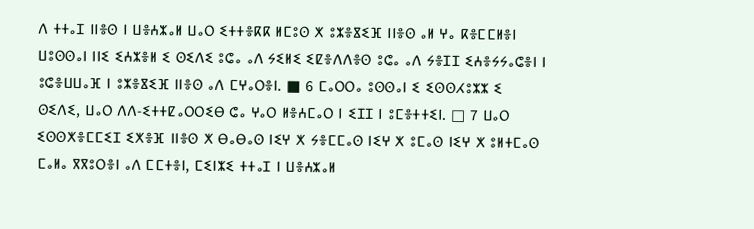ⴷ ⵜⵜⴰⵊ ⵏⵏⴻⵙ ⵏ ⵡⴻⵄⵣⴰⵍ ⵡⴰⵔ ⵉⵜⵜⴻⴽⴽ ⵍⵎⵓⵙ ⵅ ⵓⵣⴻⴵⵉⴼ ⵏⵏⴻⵙ ⴰⵍ ⵖⴰ ⴽⴻⵎⵎⵍⴻⵏ ⵡⵓⵙⵙⴰⵏ ⵏⵏⵉ ⵉⵄⵣⴻⵍ ⵉ ⵙⵉⴷⵉ ⵓⵛⴰ ⴰⴷ ⵢⵉⵍⵉ ⵉⵇⴻⴷⴷⴻⵙ ⵓⵛⴰ ⴰⴷ ⵢⴻⵊⵊ ⵉⵄⴻⵢⵢⴰⵛⴻⵏ ⵏ ⵓⵛⴻⵡⵡⴰⴼ ⵏ ⵓⵣⴻⴵⵉⴼ ⵏⵏⴻⵙ ⴰⴷ ⵎⵖⴰⵔⴻⵏ. ■ 6 ⵎⴰⵔⵔⴰ ⵓⵙⵙⴰⵏ ⵉ ⵉⵙⵙⵃⵓⵣⵣ ⵉ ⵙⵉⴷⵉ, ⵡⴰⵔ ⴷⴷ-ⵉⵜⵜⵇⴰⵔⵔⵉⴱ ⵛⴰ ⵖⴰⵔ ⵍⴻⵄⵎⴰⵔ ⵏ ⵉⵊⵊ ⵏ ⵓⵎⴻⵜⵜⵉⵏ. □ 7 ⵡⴰⵔ ⵉⵙⵙⵅⴻⵎⵎⵉⵊ ⵉⵅⴻⴼ ⵏⵏⴻⵙ ⵅ ⴱⴰⴱⴰⵙ ⵏⵉⵖ ⵅ ⵢⴻⵎⵎⴰⵙ ⵏⵉⵖ ⵅ ⵓⵎⴰⵙ ⵏⵉⵖ ⵅ ⵓⵍⵜⵎⴰⵙ ⵎⴰⵍⴰ ⴳⴳⵓⵔⴻⵏ ⴰⴷ ⵎⵎⵜⴻⵏ, ⵎⵉⵏⵣⵉ ⵜⵜⴰⵊ ⵏ ⵡⴻⵄⵣⴰⵍ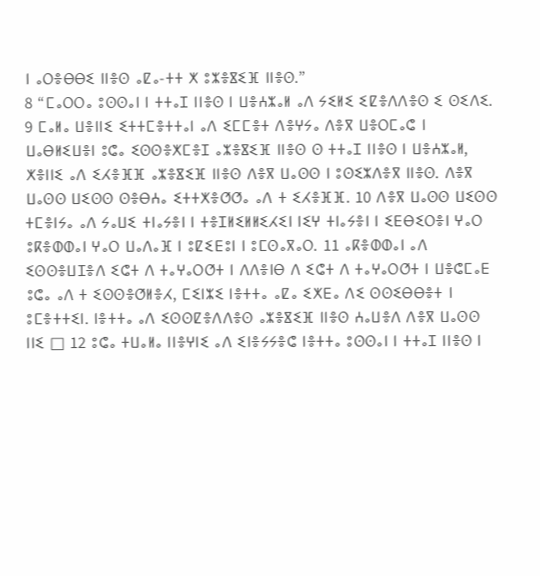ⵏ ⴰⵔⴻⴱⴱⵉ ⵏⵏⴻⵙ ⴰⵇⴰ-ⵜⵜ ⵅ ⵓⵣⴻⴵⵉⴼ ⵏⵏⴻⵙ.”
8 “ⵎⴰⵔⵔⴰ ⵓⵙⵙⴰⵏ ⵏ ⵜⵜⴰⵊ ⵏⵏⴻⵙ ⵏ ⵡⴻⵄⵣⴰⵍ ⴰⴷ ⵢⵉⵍⵉ ⵉⵇⴻⴷⴷⴻⵙ ⵉ ⵙⵉⴷⵉ. 9 ⵎⴰⵍⴰ ⵡⴻⵏⵏⵉ ⵉⵜⵜⵎⴻⵜⵜⴰⵏ ⴰⴷ ⵉⵎⵎⴻⵜ ⴷⴻⵖⵢⴰ ⴷⴻⴳ ⵡⴻⵔⵎⴰⵛ ⵏ ⵡⴰⴱⵍⵉⵡⴻⵏ ⵓⵛⴰ ⵉⵙⵙⴻⵅⵎⴻⵊ ⴰⵣⴻⴵⵉⴼ ⵏⵏⴻⵙ ⵙ ⵜⵜⴰⵊ ⵏⵏⴻⵙ ⵏ ⵡⴻⵄⵣⴰⵍ, ⵅⴻⵏⵏⵉ ⴰⴷ ⵉⵃⴻⴼⴼ ⴰⵣⴻⴵⵉⴼ ⵏⵏⴻⵙ ⴷⴻⴳ ⵡⴰⵙⵙ ⵏ ⵓⵙⵉⵣⴷⴻⴳ ⵏⵏⴻⵙ. ⴷⴻⴳ ⵡⴰⵙⵙ ⵡⵉⵙⵙ ⵙⴻⴱⵄⴰ ⵉⵜⵜⵅⴻⵚⵚⴰ ⴰⴷ ⵜ ⵉⵃⴻⴼⴼ. 10 ⴷⴻⴳ ⵡⴰⵙⵙ ⵡⵉⵙⵙ ⵜⵎⴻⵏⵢⴰ ⴰⴷ ⵢⴰⵡⵉ ⵜⵏⴰⵢⴻⵏ ⵏ ⵜⴻⵊⵍⵉⵍⵍⵉⵃⵉⵏ ⵏⵉⵖ ⵜⵏⴰⵢⴻⵏ ⵏ ⵉⴹⴱⵉⵔⴻⵏ ⵖⴰⵔ ⵓⴽⴻⵀⵀⴰⵏ ⵖⴰⵔ ⵡⴰⴷⴰⴼ ⵏ ⵓⵇⵉⴹⵓⵏ ⵏ ⵓⵎⵙⴰⴳⴰⵔ. 11 ⴰⴽⴻⵀⵀⴰⵏ ⴰⴷ ⵉⵙⵙⴻⵡⵊⴻⴷ ⵉⵛⵜ ⴷ ⵜⴰⵖⴰⵔⵚⵜ ⵏ ⴷⴷⴻⵏⴱ ⴷ ⵉⵛⵜ ⴷ ⵜⴰⵖⴰⵔⵚⵜ ⵏ ⵡⴻⵛⵎⴰⴹ ⵓⵛⴰ ⴰⴷ ⵜ ⵉⵙⵙⴻⵚⵍⴻⵃ, ⵎⵉⵏⵣⵉ ⵏⴻⵜⵜⴰ ⴰⵇⴰ ⵉⵅⴹⴰ ⴷⵉ ⵙⵙⵉⴱⴱⴻⵜ ⵏ ⵓⵎⴻⵜⵜⵉⵏ. ⵏⴻⵜⵜⴰ ⴰⴷ ⵉⵙⵙⵇⴻⴷⴷⴻⵙ ⴰⵣⴻⴵⵉⴼ ⵏⵏⴻⵙ ⵄⴰⵡⴻⴷ ⴷⴻⴳ ⵡⴰⵙⵙ ⵏⵏⵉ □ 12 ⵓⵛⴰ ⵜⵡⴰⵍⴰ ⵏⵏⴻⵖⵏⵉ ⴰⴷ ⵉⵏⴻⵢⵢⴻⵛ ⵏⴻⵜⵜⴰ ⵓⵙⵙⴰⵏ ⵏ ⵜⵜⴰⵊ ⵏⵏⴻⵙ ⵏ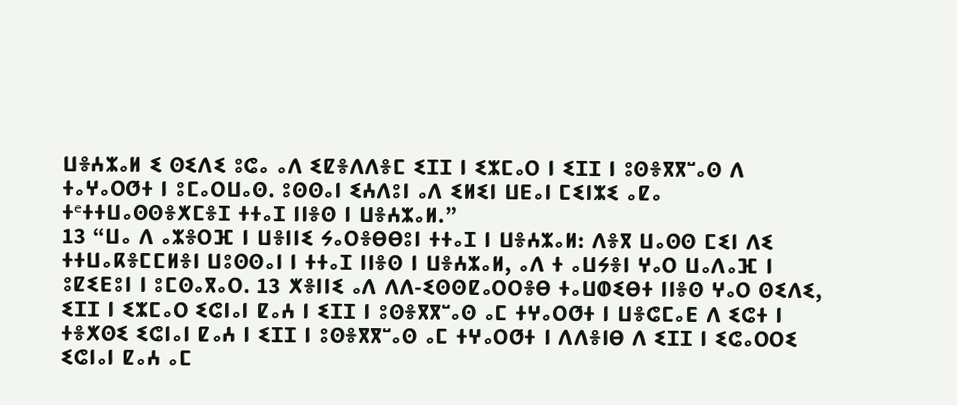ⵡⴻⵄⵣⴰⵍ ⵉ ⵙⵉⴷⵉ ⵓⵛⴰ ⴰⴷ ⵉⵇⴻⴷⴷⴻⵎ ⵉⵊⵊ ⵏ ⵉⵣⵎⴰⵔ ⵏ ⵉⵊⵊ ⵏ ⵓⵙⴻⴳⴳⵯⴰⵙ ⴷ ⵜⴰⵖⴰⵔⵚⵜ ⵏ ⵓⵎⴰⵔⵡⴰⵙ. ⵓⵙⵙⴰⵏ ⵉⵄⴷⵓⵏ ⴰⴷ ⵉⵍⵉⵏ ⵡⴹⴰⵏ ⵎⵉⵏⵣⵉ ⴰⵇⴰ ⵜᵉⵜⵜⵡⴰⵙⵙⴻⵅⵎⴻⵊ ⵜⵜⴰⵊ ⵏⵏⴻⵙ ⵏ ⵡⴻⵄⵣⴰⵍ.”
13 “ⵡⴰ ⴷ ⴰⵣⴻⵔⴼ ⵏ ⵡⴻⵏⵏⵉ ⵢⴰⵔⴻⴱⴱⵓⵏ ⵜⵜⴰⵊ ⵏ ⵡⴻⵄⵣⴰⵍ: ⴷⴻⴳ ⵡⴰⵙⵙ ⵎⵉⵏ ⴷⵉ ⵜⵜⵡⴰⴽⴻⵎⵎⵍⴻⵏ ⵡⵓⵙⵙⴰⵏ ⵏ ⵜⵜⴰⵊ ⵏⵏⴻⵙ ⵏ ⵡⴻⵄⵣⴰⵍ, ⴰⴷ ⵜ ⴰⵡⵢⴻⵏ ⵖⴰⵔ ⵡⴰⴷⴰⴼ ⵏ ⵓⵇⵉⴹⵓⵏ ⵏ ⵓⵎⵙⴰⴳⴰⵔ. 13 ⵅⴻⵏⵏⵉ ⴰⴷ ⴷⴷ-ⵉⵙⵙⵇⴰⵔⵔⴻⴱ ⵜⴰⵡⵀⵉⴱⵜ ⵏⵏⴻⵙ ⵖⴰⵔ ⵙⵉⴷⵉ, ⵉⵊⵊ ⵏ ⵉⵣⵎⴰⵔ ⵉⵛⵏⴰⵏ ⵇⴰⵄ ⵏ ⵉⵊⵊ ⵏ ⵓⵙⴻⴳⴳⵯⴰⵙ ⴰⵎ ⵜⵖⴰⵔⵚⵜ ⵏ ⵡⴻⵛⵎⴰⴹ ⴷ ⵉⵛⵜ ⵏ ⵜⴻⵅⵙⵉ ⵉⵛⵏⴰⵏ ⵇⴰⵄ ⵏ ⵉⵊⵊ ⵏ ⵓⵙⴻⴳⴳⵯⴰⵙ ⴰⵎ ⵜⵖⴰⵔⵚⵜ ⵏ ⴷⴷⴻⵏⴱ ⴷ ⵉⵊⵊ ⵏ ⵉⵛⴰⵔⵔⵉ ⵉⵛⵏⴰⵏ ⵇⴰⵄ ⴰⵎ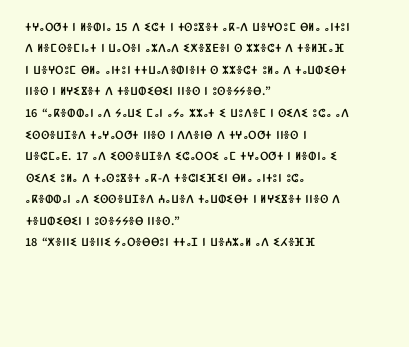ⵜⵖⴰⵔⵚⵜ ⵏ ⵍⴻⵀⵏⴰ 15 ⴷ ⵉⵛⵜ ⵏ ⵜⵙⵓⴵⴻⵜ ⴰⴽ-ⴷ ⵡⴻⵖⵔⵓⵎ ⴱⵍⴰ ⴰⵏⵜⵓⵏ ⴷ ⵍⴻⵎⵙⴻⵎⵏⴰⵜ ⵏ ⵡⴰⵔⴻⵏ ⴰⵣⴷⴰⴷ ⵉⵅⴻⴵⴹⴻⵏ ⵙ ⵣⵣⴻⵛⵜ ⴷ ⵜⴻⵍⴼⴰⴼ ⵏ ⵡⴻⵖⵔⵓⵎ ⴱⵍⴰ ⴰⵏⵜⵓⵏ ⵜⵜⵡⴰⴷⴻⵀⵏⴻⵏⵜ ⵙ ⵣⵣⴻⵛⵜ ⵓⵍⴰ ⴷ ⵜⴰⵡⵀⵉⴱⵜ ⵏⵏⴻⵙ ⵏ ⵍⵖⵉⴵⴻⵜ ⴷ ⵜⴻⵡⵀⵉⴱⵉⵏ ⵏⵏⴻⵙ ⵏ ⵓⵙⴻⵢⵢⴻⴱ.”
16 “ⴰⴽⴻⵀⵀⴰⵏ ⴰⴷ ⵢⴰⵡⵉ ⵎⴰⵏ ⴰⵢⴰ ⵣⵣⴰⵜ ⵉ ⵡⵓⴷⴻⵎ ⵏ ⵙⵉⴷⵉ ⵓⵛⴰ ⴰⴷ ⵉⵙⵙⴻⵡⵊⴻⴷ ⵜⴰⵖⴰⵔⵚⵜ ⵏⵏⴻⵙ ⵏ ⴷⴷⴻⵏⴱ ⴷ ⵜⵖⴰⵔⵚⵜ ⵏⵏⴻⵙ ⵏ ⵡⴻⵛⵎⴰⴹ. 17 ⴰⴷ ⵉⵙⵙⴻⵡⵊⴻⴷ ⵉⵛⴰⵔⵔⵉ ⴰⵎ ⵜⵖⴰⵔⵚⵜ ⵏ ⵍⴻⵀⵏⴰ ⵉ ⵙⵉⴷⵉ ⵓⵍⴰ ⴷ ⵜⴰⵙⵓⴵⴻⵜ ⴰⴽ-ⴷ ⵜⴻⵛⵏⵉⴼⵉⵏ ⴱⵍⴰ ⴰⵏⵜⵓⵏ ⵓⵛⴰ ⴰⴽⴻⵀⵀⴰⵏ ⴰⴷ ⵉⵙⵙⴻⵡⵊⴻⴷ ⵄⴰⵡⴻⴷ ⵜⴰⵡⵀⵉⴱⵜ ⵏ ⵍⵖⵉⴵⴻⵜ ⵏⵏⴻⵙ ⴷ ⵜⴻⵡⵀⵉⴱⵉⵏ ⵏ ⵓⵙⴻⵢⵢⴻⴱ ⵏⵏⴻⵙ.”
18 “ⵅⴻⵏⵏⵉ ⵡⴻⵏⵏⵉ ⵢⴰⵔⴻⴱⴱⵓⵏ ⵜⵜⴰⵊ ⵏ ⵡⴻⵄⵣⴰⵍ ⴰⴷ ⵉⵃⴻⴼⴼ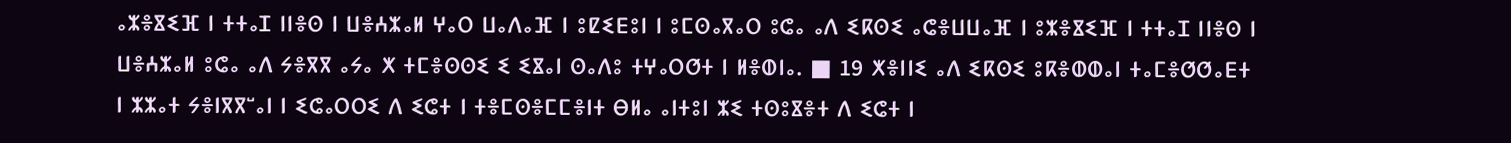ⴰⵣⴻⴵⵉⴼ ⵏ ⵜⵜⴰⵊ ⵏⵏⴻⵙ ⵏ ⵡⴻⵄⵣⴰⵍ ⵖⴰⵔ ⵡⴰⴷⴰⴼ ⵏ ⵓⵇⵉⴹⵓⵏ ⵏ ⵓⵎⵙⴰⴳⴰⵔ ⵓⵛⴰ ⴰⴷ ⵉⴽⵙⵉ ⴰⵛⴻⵡⵡⴰⴼ ⵏ ⵓⵣⴻⴵⵉⴼ ⵏ ⵜⵜⴰⵊ ⵏⵏⴻⵙ ⵏ ⵡⴻⵄⵣⴰⵍ ⵓⵛⴰ ⴰⴷ ⵢⴻⴳⴳ ⴰⵢⴰ ⵅ ⵜⵎⴻⵙⵙⵉ ⵉ ⵉⴵⴰⵏ ⵙⴰⴷⵓ ⵜⵖⴰⵔⵚⵜ ⵏ ⵍⴻⵀⵏⴰ. ■ 19 ⵅⴻⵏⵏⵉ ⴰⴷ ⵉⴽⵙⵉ ⵓⴽⴻⵀⵀⴰⵏ ⵜⴰⵎⴻⵚⵚⴰⴹⵜ ⵏ ⵣⵣⴰⵜ ⵢⴻⵏⴳⴳⵯⴰⵏ ⵏ ⵉⵛⴰⵔⵔⵉ ⴷ ⵉⵛⵜ ⵏ ⵜⴻⵎⵙⴻⵎⵎⴻⵏⵜ ⴱⵍⴰ ⴰⵏⵜⵓⵏ ⵣⵉ ⵜⵙⵓⴵⴻⵜ ⴷ ⵉⵛⵜ ⵏ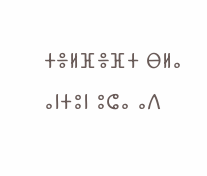ⵜⴻⵍⴼⴻⴼⵜ ⴱⵍⴰ ⴰⵏⵜⵓⵏ ⵓⵛⴰ ⴰⴷ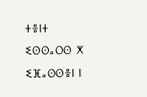ⵜⴻⵏⵜ ⵉⵙⵙⴰⵔⵙ ⵅ ⵉⴼⴰⵙⵙⴻⵏ ⵏ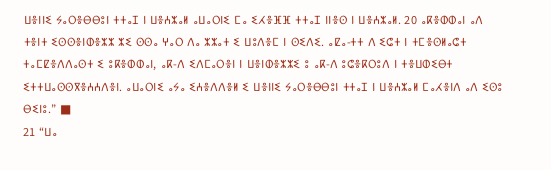ⵡⴻⵏⵏⵉ ⵢⴰⵔⴻⴱⴱⵓⵏ ⵜⵜⴰⵊ ⵏ ⵡⴻⵄⵣⴰⵍ ⴰⵡⴰⵔⵏⵉ ⵎⴰ ⵉⵃⴻⴼⴼ ⵜⵜⴰⵊ ⵏⵏⴻⵙ ⵏ ⵡⴻⵄⵣⴰⵍ. 20 ⴰⴽⴻⵀⵀⴰⵏ ⴰⴷ ⵜⴻⵏⵜ ⵉⵙⵙⴻⵏⵀⴻⵣⵣ ⵣⵉ ⵙⵙⴰ ⵖⴰⵔ ⴷⴰ ⵣⵣⴰⵜ ⵉ ⵡⵓⴷⴻⵎ ⵏ ⵙⵉⴷⵉ. ⴰⵇⴰ-ⵜⵜ ⴷ ⵉⵛⵜ ⵏ ⵜⵎⴻⵙⵍⴰⵛⵜ ⵜⴰⵎⵇⴻⴷⴷⴰⵙⵜ ⵉ ⵓⴽⴻⵀⵀⴰⵏ, ⴰⴽ-ⴷ ⵉⴷⵎⴰⵔⴻⵏ ⵏ ⵡⴻⵏⵀⴻⵣⵣⵉ ⵓ ⴰⴽ-ⴷ ⵓⵛⴻⴽⵔⵓⴷ ⵏ ⵜⴻⵡⵀⵉⴱⵜ ⵉⵜⵜⵡⴰⵙⵙⴳⴻⵄⵄⴷⴻⵏ. ⴰⵡⴰⵔⵏⵉ ⴰⵢⴰ ⵉⵄⴻⴷⴷⴻⵍ ⵉ ⵡⴻⵏⵏⵉ ⵢⴰⵔⴻⴱⴱⵓⵏ ⵜⵜⴰⵊ ⵏ ⵡⴻⵄⵣⴰⵍ ⵎⴰⵃⴻⵏⴷ ⴰⴷ ⵉⵙⵓ ⴱⵉⵏⵓ.” ■
21 “ⵡⴰ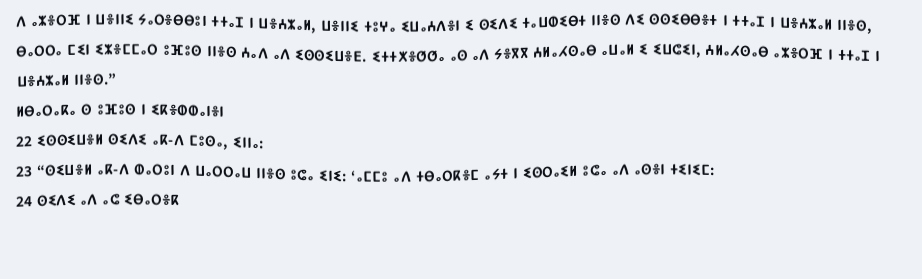ⴷ ⴰⵣⴻⵔⴼ ⵏ ⵡⴻⵏⵏⵉ ⵢⴰⵔⴻⴱⴱⵓⵏ ⵜⵜⴰⵊ ⵏ ⵡⴻⵄⵣⴰⵍ, ⵡⴻⵏⵏⵉ ⵜⵓⵖⴰ ⵉⵡⴰⵄⴷⴻⵏ ⵉ ⵙⵉⴷⵉ ⵜⴰⵡⵀⵉⴱⵜ ⵏⵏⴻⵙ ⴷⵉ ⵙⵙⵉⴱⴱⴻⵜ ⵏ ⵜⵜⴰⵊ ⵏ ⵡⴻⵄⵣⴰⵍ ⵏⵏⴻⵙ, ⴱⴰⵔⵔⴰ ⵎⵉⵏ ⵉⵣⴻⵎⵎⴰⵔ ⵓⴼⵓⵙ ⵏⵏⴻⵙ ⵄⴰⴷ ⴰⴷ ⵉⵙⵙⵉⵡⴻⴹ. ⵉⵜⵜⵅⴻⵚⵚⴰ ⴰⵙ ⴰⴷ ⵢⴻⴳⴳ ⵄⵍⴰⵃⵙⴰⴱ ⴰⵡⴰⵍ ⵉ ⵉⵡⵛⵉⵏ, ⵄⵍⴰⵃⵙⴰⴱ ⴰⵣⴻⵔⴼ ⵏ ⵜⵜⴰⵊ ⵏ ⵡⴻⵄⵣⴰⵍ ⵏⵏⴻⵙ.”
ⵍⴱⴰⵔⴰⴽⴰ ⵙ ⵓⴼⵓⵙ ⵏ ⵉⴽⴻⵀⵀⴰⵏⴻⵏ
22 ⵉⵙⵙⵉⵡⴻⵍ ⵙⵉⴷⵉ ⴰⴽ-ⴷ ⵎⵓⵙⴰ, ⵉⵏⵏⴰ:
23 “ⵙⵉⵡⴻⵍ ⴰⴽ-ⴷ ⵀⴰⵔⵓⵏ ⴷ ⵡⴰⵔⵔⴰⵡ ⵏⵏⴻⵙ ⵓⵛⴰ ⵉⵏⵉ: ‘ⴰⵎⵎⵓ ⴰⴷ ⵜⴱⴰⵔⴽⴻⵎ ⴰⵢⵜ ⵏ ⵉⵙⵔⴰⵉⵍ ⵓⵛⴰ ⴰⴷ ⴰⵙⴻⵏ ⵜⵉⵏⵉⵎ:
24 ⵙⵉⴷⵉ ⴰⴷ ⴰⵛ ⵉⴱⴰⵔⴻⴽ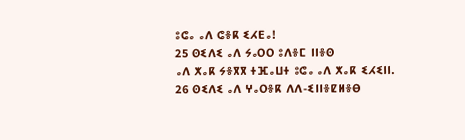ⵓⵛⴰ ⴰⴷ ⵛⴻⴽ ⵉⵃⴹⴰ!
25 ⵙⵉⴷⵉ ⴰⴷ ⵢⴰⵔⵔ ⵓⴷⴻⵎ ⵏⵏⴻⵙ
ⴰⴷ ⵅⴰⴽ ⵢⴻⴳⴳ ⵜⴼⴰⵡⵜ ⵓⵛⴰ ⴰⴷ ⵅⴰⴽ ⵉⵃⵉⵏⵏ.
26 ⵙⵉⴷⵉ ⴰⴷ ⵖⴰⵔⴻⴽ ⴷⴷ-ⵉⵏⵏⴻⵇⵍⴻⴱ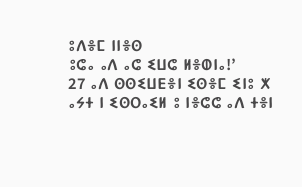ⵓⴷⴻⵎ ⵏⵏⴻⵙ
ⵓⵛⴰ ⴰⴷ ⴰⵛ ⵉⵡⵛ ⵍⴻⵀⵏⴰ!’
27 ⴰⴷ ⵙⵙⵉⵡⴹⴻⵏ ⵉⵙⴻⵎ ⵉⵏⵓ ⵅ ⴰⵢⵜ ⵏ ⵉⵙⵔⴰⵉⵍ ⵓ ⵏⴻⵛⵛ ⴰⴷ ⵜⴻⵏ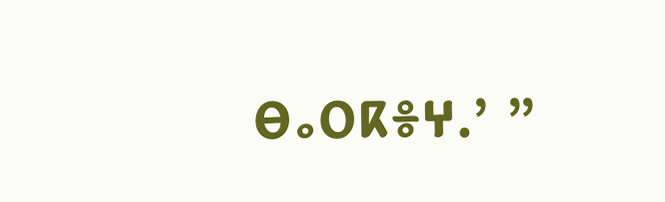ⴱⴰⵔⴽⴻⵖ.’ ”